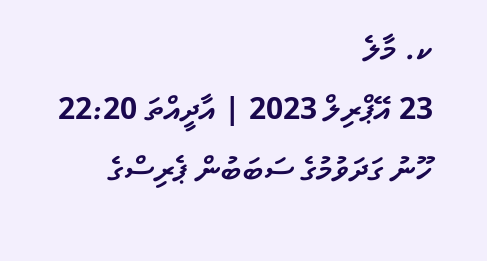ކ. މާލެ
23 އޭޕްރިލް 2023 | އާދީއްތަ 22:20
ހޫނު ގަދަވުމުގެ ސަބަބުން ޕެރިސްގެ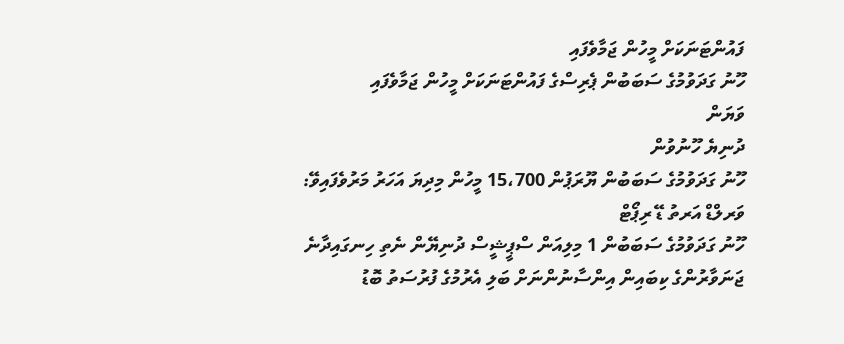ފައުންޓަނަކަށް މީހުން ޖަމާވެފައި
ހޫނު ގަދަވުމުގެ ސަބަބުން ޕެރިސްގެ ފައުންޓަނަކަށް މީހުން ޖަމާވެފައި
ވަޔަން
ދުނިޔެ ހޫނުވުން
ހޫނު ގަދަވުމުގެ ސަބަބުން ޔޫރަޕުން 15،700 މީހުން މިދިޔަ އަހަރު މަރުވެފައިވޭ: ވަރލްޑް އަރތު ޑޭ ރިޕޯޓް
ހޫނު ގަދަވުމުގެ ސަބަބުން 1 މިލިއަން ސްޕީޝީސް ދުނިޔޭން ނެތި ހިނގައިދާނެ
ޖަނަވާރުންގެ ކިބައިން އިންސާނުންނަށް ބަލި އެރުމުގެ ފުރުސަތު ބޮޑު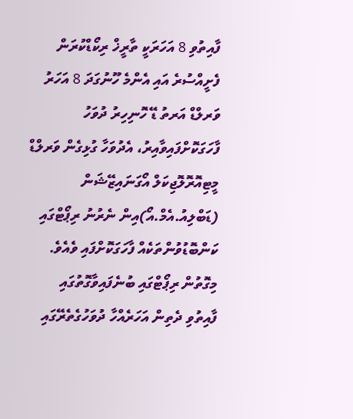ފާއިތުވި 8 އަހަރަކީ ތާރީޚް ރިކޯޑްކުރަން ފެށީއްސުރެ އައި އެންމެ ހޫނުގަދަ 8 އަހަރު
ވަރލްޑް އަރތު ޑޭ ހޮނިހިރު ދުވަހު ފާހަގަކޮށްފައިވާއިރު، އެދުވަހާ ގުޅިގެން ވަރލްޑް މީޓިއޮރޮލޮޖިކަލް އޯގަނައިޒޭޝަން (ޑަބްލިއު.އެމް.އޯ)އިން ނެރުނު ރިޕޯޓްގައި ކަންބޮޑުވުންތަކެއް ފާހަގަކޮށްފައި ވެއެވެ. މިގޮތުން ރިޕޯޓްގައި ބުނެފައިވާގޮތުގައި ފާއިތުވި ދެތިން އަހަރެއްހާ ދުވަހުގެތެރޭގައި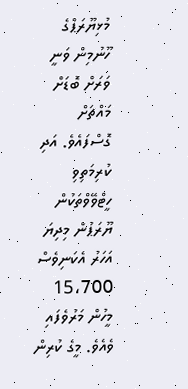މުޅިޔޫރަޕްގެ ހޫނުމިން ވަނީ ވަރަށް ބޮޑަށް މައްޗަށް ގޮސްފައެވެ. އަދި ކުރިމަތިވި ހީޓްވޭވްތަކުން ޔޫރަޕުން މިދިޔަ އަހަރު އެކަނިވެސް 15،700 މީހުން މަރުވެފައި ވެއެވެ. މީގެ ކުރިން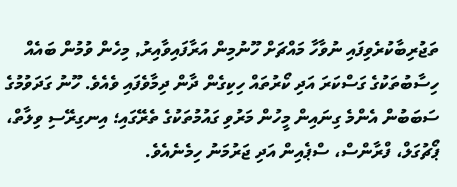ތަޖުރިބާކުރެވިފައި ނުވާހާ މައްޗަށް ހޫނުމިން އަރާފައިވާއިރު, މިހެން ވުމުން ބައެއް ހިސާބުތަކުގެ ގަސްކަރަ އަދި ކޯރުތައް ހިކިގެން ދާން ދިމާވެފައި ވެއެވެ. ހޫނު ގަދަވުމުގެ ސަބަބުން އެންމެ ގިނައިން މީހުން މަރުވި ގައުމުތަކުގެ ތެރޭގައި؛ އިނގިރޭސި ވިލާތް، ޕޯޗުގަލް، ފްރާންސް، ސްޕެއިން އަދި ޖަރުމަނު ހިމެނެއެވެ.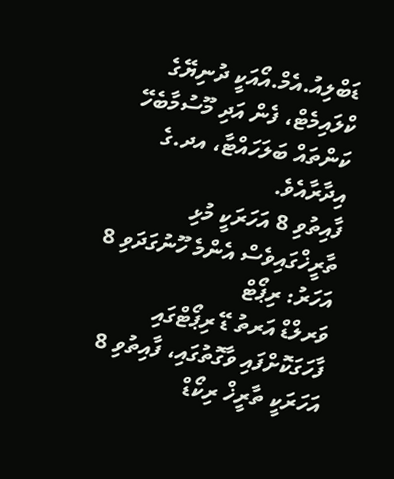ޑަބްލިއު.އެމް.އޯއަކީ ދުނިޔޭގެ ކްލައިމެޓް، ފެން އަދި މޫސުމާބެހޭ ކަންތައް ބަލަހައްޓާ، އދ.ގެ އިދާރާއެވެ.
ފާއިތުވި 8 އަހަރަކީ މުޅި ތާރީޚްގައިވެސް އެންމެ ހޫނުގަދަވި 8 އަހަރު: ރިޕޯޓް
ވަރލްޑް އަރތު ޑޭ ރިޕޯޓްގައި ފާހަގަކޮށްފައި ވާގޮތުގައި، ފާއިތުވި 8 އަހަރަކީ ތާރީޚް ރިކޯޑް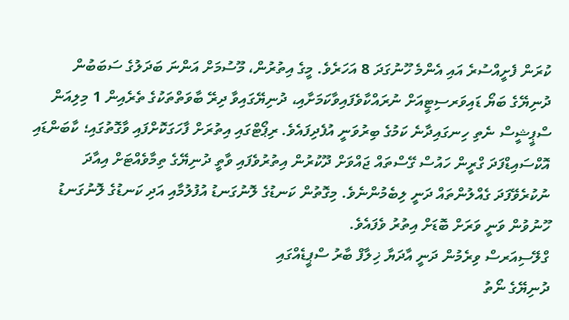ކުރަން ފެށީއްސުރެ އައި އެންމެ ހޫނުގަދަ 8 އަހަރެވެ. މީގެ އިތުރުން، މޫސުމަށް އަންނަ ބަދަލުގެ ސަބަބުން ދުނިޔޭގެ ބަޔޯ ޑައިވަރސިޓީއަށް ނުރައްކާވެފައިވާކަމަށާއި، ދުނިޔޭގައިވާ ދިރޭ ބާވަތްތަކުގެ ތެރެއިން 1 މިލިއަން ސްޕީޝީސް ނެތި ހިނގައިދާނެ ކަމުގެ ބިރުވަނީ އުފެދިފައެވެ. ރިޕޯޓްގައި އިތުރަށް ފާހަގަކޮށްފައި ވާގޮތުގައި؛ ކާބަންޑައި އޮކްސައިޑްފަދަ ގްރީން ހައުސް ގޭސްތައް ޖައްވަށް ދޫކުރުން އިތުރުވެފައި ވާތީ ދުނިޔޭގެ ތިމާވެއްޓަށް އިއާދަ ނުކުރެވޭފަދަ ގެއްލުންތައް ދަނީ ލިބެމުންނެވެ. މިގޮތުން ކަނޑުގެ ލޮނުގަނޑު އުފުލުމާއި އަދި ކަނޑުގެ ލޮނުގަނޑު ހޫނުވުން ވަނީ ވަރަށް ބޮޑަށް އިތުރު ވެފައެވެ.
ގްލޭސިއަރސް ވިރެމުން ދަނީ އާދަޔާ ޚިލާފް ބާރު ސްޕީޑެއްގައި
ދުނިޔޭގެ ނޯތު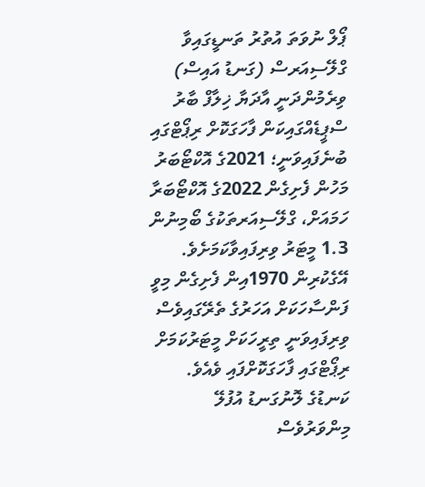ޕޯލް ނުވަތަ އުތުރު ތަނޑީގައިވާ ގްލޭސިއަރސް (ގަނޑު އައިސް) ވިރެމުންދަނީ އާދަޔާ ޚިލާފް ބާރު ސްޕީޑެއްގައިކަން ފާހަގަކޮށް ރިޕޯޓްގައި ބުނެފައިވަނީ؛ 2021ގެ އޮކްޓޯބަރު މަހުން ފެށިގެން 2022ގެ އޮކްޓޯބަރާ ހަމައަށް، ގްލޭސިއަރތަކުގެ ބޯމިނުން 1.3 މީޓަރު ވިރިފައިވާކަމަށެވެ. އޭގެކުރިން 1970އިން ފެށިގެން މިވީ ފަންސާހަކަށް އަހަރުގެ ތެރޭގައިވެސް ވިރިފައިވަނީ ތިރީހަކަށް މީޓަރުކަމަށް ރިޕޯޓްގައި ފާހަގަކޮށްފައި ވެއެވެ.
ކަނޑުގެ ލޮނުގަނޑު އުފުލޭ މިންވަރުވެސް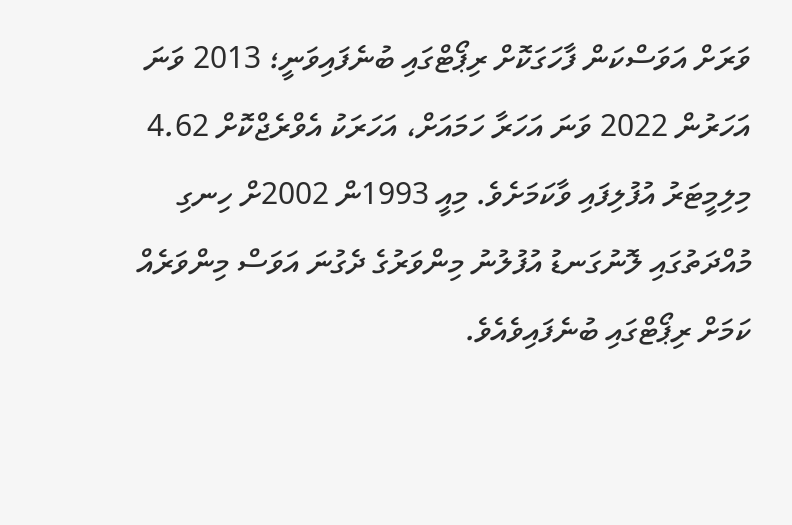ވަރަށް އަވަސްކަން ފާހަގަކޮށް ރިޕޯޓްގައި ބުނެފައިވަނީ؛ 2013 ވަނަ އަހަރުން 2022 ވަނަ އަހަރާ ހަމައަށް، އަހަރަކު އެވްރެޖްކޮށް 4.62 މިލިމީޓަރު އުފުލިފައި ވާކަމަށެވެ. މިއީ 1993ން 2002ށް ހިނގި މުއްދަތުގައި ލޮނުގަނޑު އުފުލުނު މިންވަރުގެ ދެގުނަ އަވަސް މިންވަރެއް ކަމަށް ރިޕޯޓްގައި ބުނެފައިވެއެވެ.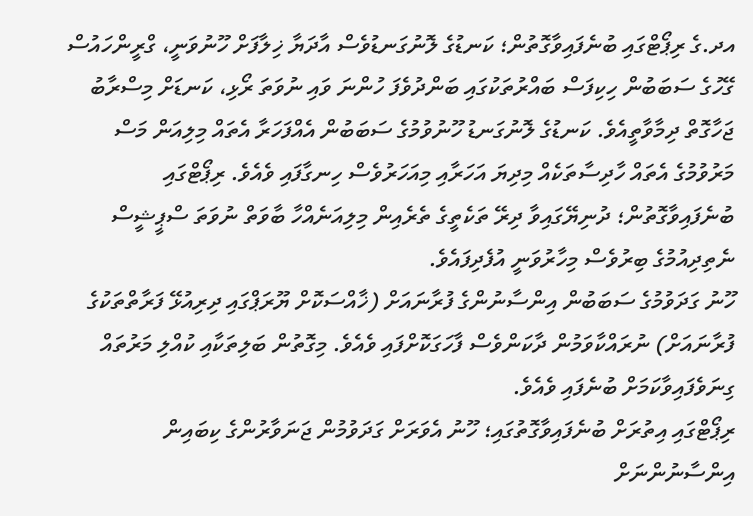އދ.ގެ ރިޕޯޓްގައި ބުނެފައިވާގޮތުން؛ ކަނޑުގެ ލޮނުގަނޑުވެސް އާދަޔާ ޚިލާފަށް ހޫނުވަނީ، ގްރީންހައުސް ގޭހުގެ ސަބަބުން ހިކިފަސް ބައްރުތަކުގައި ބަންދުވެފަ ހުންނަ ވައި ނުވަތަ ރޯޅި، ކަނޑަށް މިސްރާބު ޖަހާގޮތް ދިމާވާތީއެވެ. ކަނޑުގެ ލޮނުގަނޑު ހޫނުވުމުގެ ސަބަބުން އެއްފަހަރާ އެތައް މިލިއަން މަސް މަރުވުމުގެ އެތައް ހާދިސާތަކެއް މިދިޔަ އަހަރާއި މިއަހަރުވެސް ހިނގާފައި ވެއެވެ. ރިޕޯޓްގައި ބުނެފައިވާގޮތުން؛ ދުނިޔޭގައިވާ ދިރޭ ތަކެތީގެ ތެރެއިން މިލިއަނެއްހާ ބާވަތް ނުވަތަ ސްޕީޝީސް ނެތިދިއުމުގެ ބިރުވެސް މިހާރުވަނީ އުފެދިފައެވެ.
ހޫނު ގަދަވުމުގެ ސަބަބުން އިންސާނުންގެ ފުރާނައަށް (ޚާއްސަކޮށް ޔޫރަޕްގައި ދިރިއުޅޭ ފަރާތްތަކުގެ ފުރާނައަށް) ނުރައްކާވަމުން ދާކަންވެސް ފާހަގަކޮށްފައި ވެއެވެ. މިގޮތުން ބަލިތަކާއި ކުއްލި މަރުތައް ގިނަވެފައިވާކަމަށް ބުނެފައި ވެއެވެ.
ރިޕޯޓްގައި އިތުރަށް ބުނެފައިވާގޮތުގައި؛ ހޫނު އެވަރަށް ގަދަވުމުން ޖަނަވާރުންގެ ކިބައިން އިންސާނުންނަށް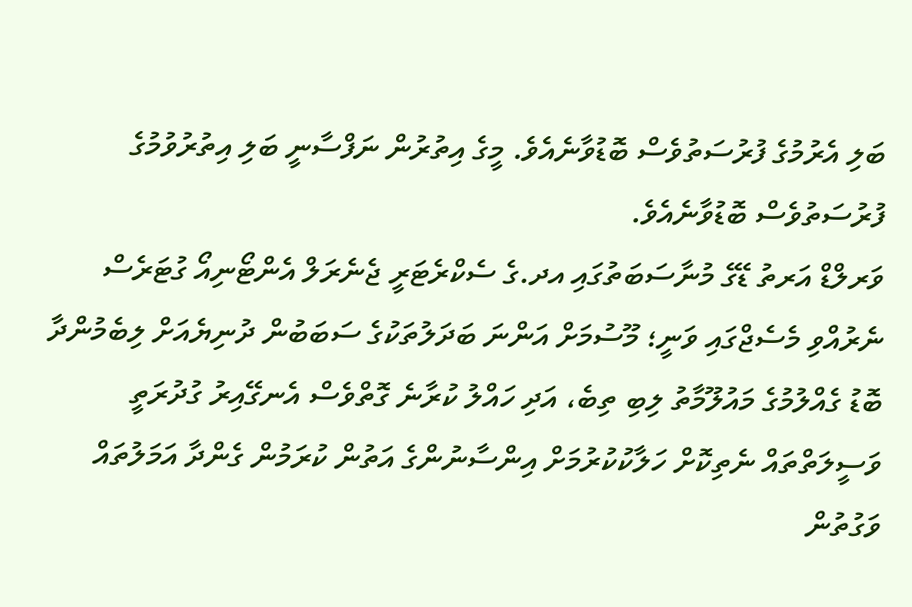ބަލި އެރުމުގެ ފުރުސަތުވެސް ބޮޑުވާނެއެވެ. މީގެ އިތުރުން ނަފްސާނީ ބަލި އިތުރުވުމުގެ ފުރުސަތުވެސް ބޮޑުވާނެއެވެ.
ވަރލްޑް އަރތު ޑޭގެ މުނާސަބަތުގައި އދ.ގެ ސެކްރެޓަރީ ޖެނެރަލް އެންޓޯނިއޯ ގުޓަރެސް ނެރުއްވި މެސެޖްގައި ވަނީ؛ މޫސުމަށް އަންނަ ބަދަލުތަކުގެ ސަބަބުން ދުނިޔެއަށް ލިބެމުންދާ ބޮޑު ގެއްލުމުގެ މައުލޫމާތު ލިބި ތިބެ، އަދި ހައްލު ކުރާނެ ގޮތްވެސް އެނގޭއިރު ގުދުރަތީ ވަސީލަތްތައް ނެތިކޮށް ހަލާކުކުރުމަށް އިންސާނުންގެ އަތުން ކުރަމުން ގެންދާ އަމަލުތައް ވަގުތުން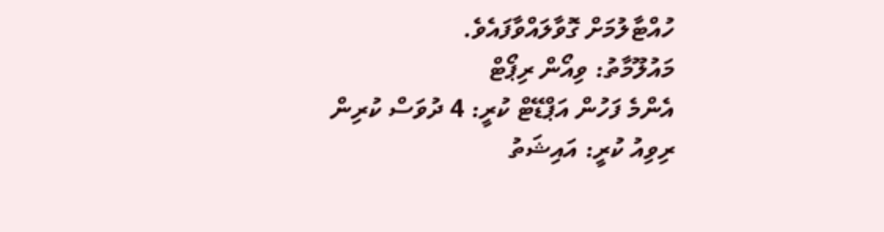ހުއްޓާލުމަށް ގޮވާލައްވާފައެވެ.
މައުލޫމާތު: ވިއޯން ރިޕޯޓް
އެންމެ ފަހުން އަޕްޑޭޓް ކުރީ: 4 ދުވަސް ކުރިން
ރިވިއު ކުރީ: އައިޝަތު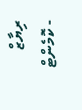ރިޔާޒް
- ކޮމެންޓް